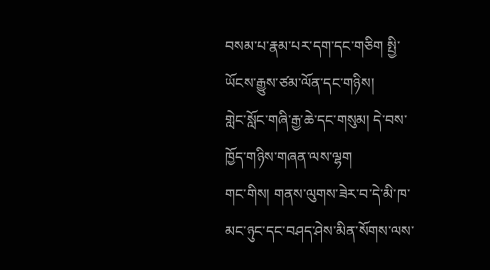བསམ་པ་རྣམ་པར་དག་དང་གཅིག སྤྱི་ཡོངས་རྒྱུས་ཙམ་ལོན་དང་གཉིས།
གླེང་སློང་གཞི་རྒྱ་ཆེ་དང་གསུམ། དེ་བས་ཁྱོད་གཉིས་གཞན་ལས་ལྷག
གང་གིས། གནས་ལུགས་ཟེར་བ་དེ་མི་ཁ་མང་ཉུང་དང་བཤད་ཤེས་མིན་སོགས་ལས་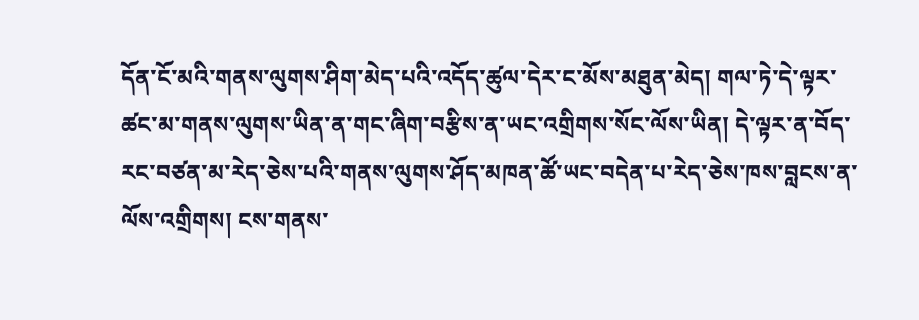དོན་ངོ་མའི་གནས་ལུགས་ཤིག་མེད་པའི་འདོད་ཚུལ་དེར་ང་མོས་མཐུན་མེད། གལ་ཏེ་དེ་ལྟར་ཚང་མ་གནས་ལུགས་ཡིན་ན་གང་ཞིག་བརྩིས་ན་ཡང་འགྲིགས་སོང་ལོས་ཡིན། དེ་ལྟར་ན་བོད་རང་བཙན་མ་རེད་ཅེས་པའི་གནས་ལུགས་ཤོད་མཁན་ཚོ་ཡང་བདེན་པ་རེད་ཅེས་ཁས་བླངས་ན་ལོས་འགྲིགས། ངས་གནས་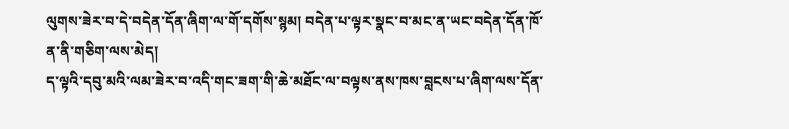ལུགས་ཟེར་བ་དེ་བདེན་དོན་ཞིག་ལ་གོ་དགོས་སྙམ། བདེན་པ་ལྟར་སྣང་བ་མང་ན་ཡང་བདེན་དོན་ཁོ་ན་ནི་གཅིག་ལས་མེད།
ད་ལྟའི་དབུ་མའི་ལམ་ཟེར་བ་འདི་གང་ཟག་གི་ཆེ་མཐོང་ལ་བལྟས་ནས་ཁས་བླངས་པ་ཞིག་ལས་དོན་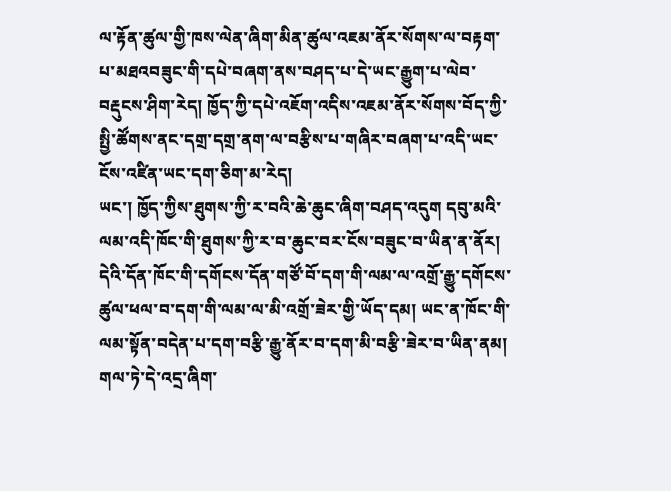ལ་རྟོན་ཚུལ་གྱི་ཁས་ལེན་ཞིག་མིན་ཚུལ་འཇམ་ནོར་སོགས་ལ་བརྟག་པ་མཐའབཟུང་གི་དཔེ་བཞག་ནས་བཤད་པ་དེ་ཡང་རྒྱུག་པ་ལེབ་བརྡུངས་ཤིག་རེད། ཁྱོད་ཀྱི་དཔེ་འཇོག་འདིས་འཇམ་ནོར་སོགས་བོད་ཀྱི་སྤྱི་ཚོགས་ནང་དགྲ་དགྲ་ནག་ལ་བརྩིས་པ་གཞིར་བཞག་པ་འདི་ཡང་ངོས་འཛིན་ཡང་དག་ཅིག་མ་རེད།
ཡང་། ཁྱོད་ཀྱིས་ཐུགས་ཀྱི་ར་བའི་ཆེ་ཆུང་ཞིག་བཤད་འདུག དབུ་མའི་ལམ་འདི་ཁོང་གི་ཐུགས་ཀྱི་ར་བ་ཆུང་བར་ངོས་བཟུང་བ་ཡིན་ན་ནོར། དེའི་དོན་ཁོང་གི་དགོངས་དོན་གཙོ་བོ་དག་གི་ལམ་ལ་འགྲོ་རྒྱུ་དགོངས་ཚུལ་ཕལ་བ་དག་གི་ལམ་ལ་མི་འགྲོ་ཟེར་གྱི་ཡོད་དམ། ཡང་ན་ཁོང་གི་ལམ་སྟོན་བདེན་པ་དག་བརྩི་རྒྱུ་ནོར་བ་དག་མི་བརྩི་ཟེར་བ་ཡིན་ནམ། གལ་ཏེ་དེ་འདྲ་ཞིག་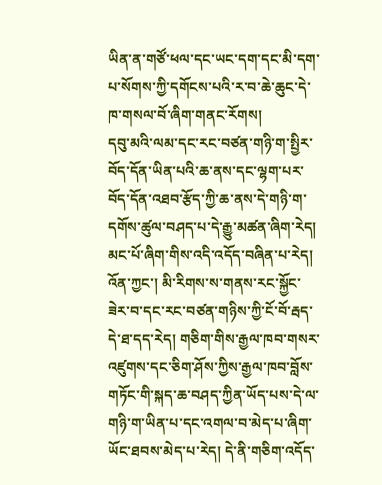ཡིན་ན་གཙོ་ཕལ་དང་ཡང་དག་དང་མི་དག་པ་སོགས་ཀྱི་དགོངས་པའི་ར་བ་ཆེ་ཆུང་དེ་ཁ་གསལ་བོ་ཞིག་གནང་རོགས།
དབུ་མའི་ལམ་དང་རང་བཙན་གཉི་ག་སྤྱིར་བོད་དོན་ཡིན་པའི་ཆ་ནས་དང་ལྷག་པར་བོད་དོན་འཐབ་རྩོད་ཀྱི་ཆ་ནས་དེ་གཉི་ག་དགོས་ཚུལ་བཤད་པ་དེ་རྒྱུ་མཚན་ཞིག་རེད། མང་པོ་ཞིག་གིས་འདི་འདོད་བཞིན་པ་རེད། འོན་ཀྱང་། མི་རིགས་ས་གནས་རང་སྐྱོང་ཟེར་བ་དང་རང་བཙན་གཉིས་ཀྱི་ངོ་བོ་རྦད་དེ་ཐ་དད་རེད། གཅིག་གིས་རྒྱལ་ཁབ་གསར་འཛུགས་དང་ཅིག་ཤོས་ཀྱིས་རྒྱལ་ཁབ་བློས་གཏོང་གི་སྐད་ཆ་བཤད་ཀྱིན་ཡོད་པས་དེ་ལ་གཉི་ག་ཡིན་པ་དང་འགལ་བ་མེད་པ་ཞིག་ཡོང་ཐབས་མེད་པ་རེད། དེ་ནི་གཅིག་འདོད་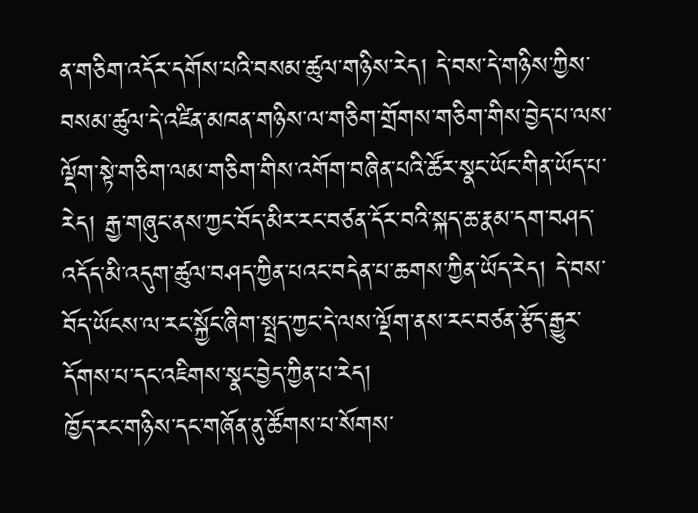ན་གཅིག་འདོར་དགོས་པའི་བསམ་ཚུལ་གཉིས་རེད། དེ་བས་དེ་གཉིས་ཀྱིས་བསམ་ཚུལ་དེ་འཛིན་མཁན་གཉིས་ལ་གཅིག་གྲོགས་གཅིག་གིས་བྱེད་པ་ལས་ལྡོག་སྟེ་གཅིག་ལམ་གཅིག་གིས་འགོག་བཞིན་པའི་ཚོར་སྣང་ཡོང་གིན་ཡོད་པ་རེད། རྒྱ་གཞུང་ནས་ཀྱང་བོད་མིར་རང་བཙན་དོར་བའི་སྐད་ཆ་རྣམ་དག་བཤད་འདོད་མི་འདུག་ཚུལ་བཤད་ཀྱིན་པའང་བདེན་པ་ཆགས་ཀྱིན་ཡོད་རེད། དེ་བས་བོད་ཡོངས་ལ་རང་སྐྱོང་ཞིག་སྤྲད་ཀྱང་དེ་ལས་ལྡོག་ནས་རང་བཙན་རྩོད་རྒྱུར་དོགས་པ་དང་འཇིགས་སྣང་བྱེད་ཀྱིན་པ་རེད།
ཁྱོད་རང་གཉིས་དང་གཞོན་ནུ་ཚོགས་པ་སོགས་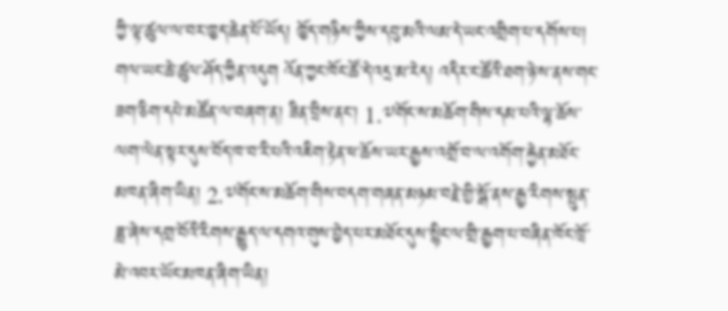ཀྱི་ལྟ་ཚུལ་ལ་བར་ཁྱད་ཆེན་པོ་ཡོད། ཁྱོད་གཉིས་ཀྱིས་དབུ་མའི་ལམ་དེ་ཡང་འགྲིག་པ་དགོས་པ། གལ་ཡང་ཆེ་ཚུལ་ཤོད་ཀྱིན་འདུག འོན་ཀྱང་ཁོང་ཚོ་དེ་འདྲ་མ་རེད། འདིར་ང་ཚོའི་ཐག་ཉེ་ས་ནས་གང་ཟག་ཅིག་དཔེ་མཚོན་ལ་བཞག་ན། ཟིན་བྲིས་ནང་། 1.༧གོང་ས་མཆོག་གིས་དམ་པའི་ལྷ་ཆོས་ལག་ལེན་སྟར་དུས་བོད་ཁ་བ་རི་པའི་འཇིག་རྟེན་ཕ་ཆོས་ཡར་རྒྱས་འགྲོ་བ་ལ་འགོག་རྐྱེན་མཐོང་མཁན་ཞིག་ཡིན། 2.༧གོང་ས་མཆོག་གིས་བདག་གཞན་མཉམ་བརྗེ་གྱི་སྒོ་ནས་རྒྱ་རིགས་སྤུན་ཟླ་ཞེས་དགྲ་བོའི་རིགས་རྒྱུད་ལ་དགའ་གུས་བྱེད་པར་མཐོང་དུས་སྙིང་ལ་གྲི་རྒྱག་པ་བཞིན་ཁོང་ཁྲོ་མེ་འབར་ཡོང་མཁན་ཞིག་ཡིན།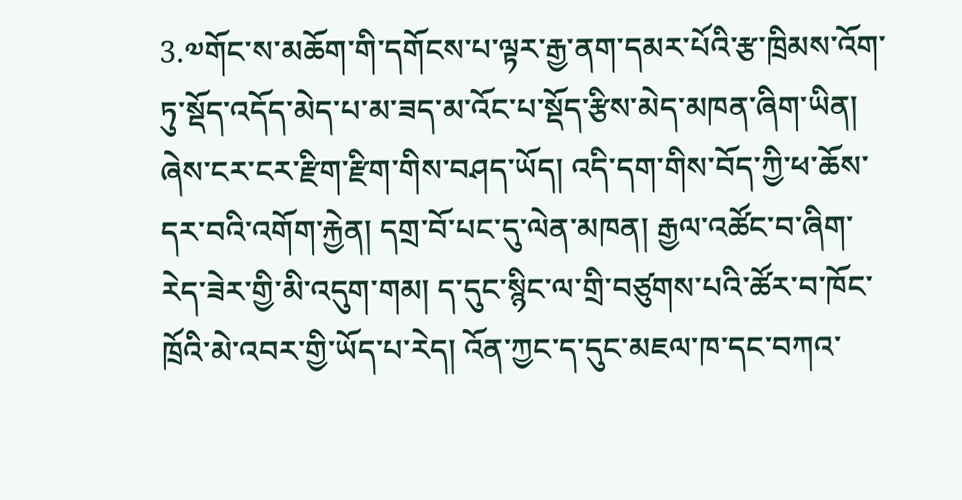3.༧གོང་ས་མཆོག་གི་དགོངས་པ་ལྟར་རྒྱ་ནག་དམར་པོའི་རྩ་ཁྲིམས་འོག་ཏུ་སྡོད་འདོད་མེད་པ་མ་ཟད་མ་འོང་པ་སྡོད་རྩིས་མེད་མཁན་ཞིག་ཡིན། ཞེས་ངར་ངར་རྫིག་རྫིག་གིས་བཤད་ཡོད། འདི་དག་གིས་བོད་ཀྱི་ཕ་ཆོས་དར་བའི་འགོག་རྐྱེན། དགྲ་བོ་པང་དུ་ལེན་མཁན། རྒྱལ་འཚོང་བ་ཞིག་རེད་ཟེར་གྱི་མི་འདུག་གམ། ད་དུང་སྙིང་ལ་གྲི་བཙུགས་པའི་ཚོར་བ་ཁོང་ཁྲོའི་མེ་འབར་གྱི་ཡོད་པ་རེད། འོན་ཀྱང་ད་དུང་མཇལ་ཁ་དང་བཀའ་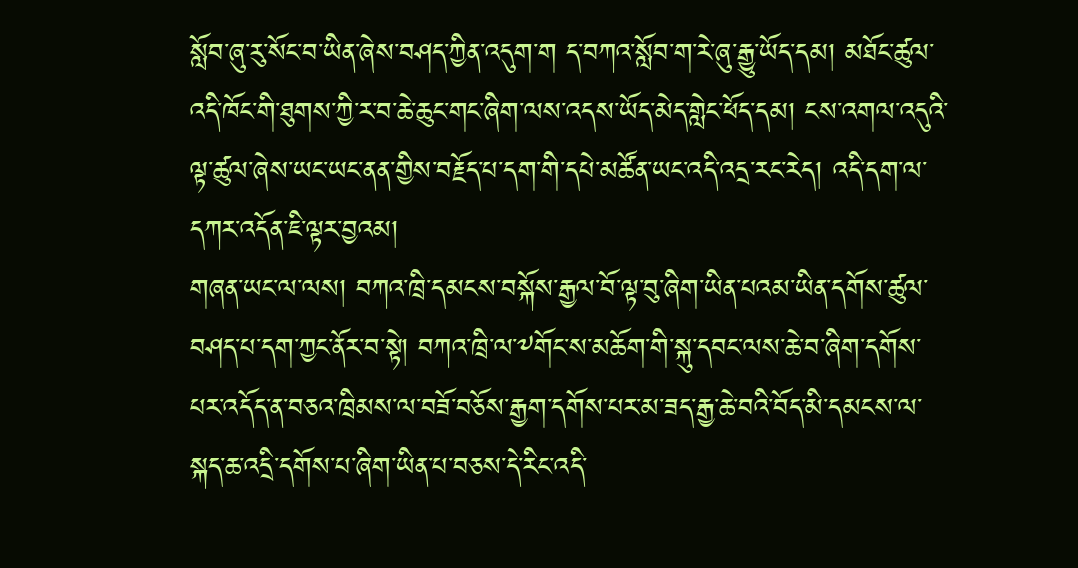སློབ་ཞུ་རུ་སོང་བ་ཡིན་ཞེས་བཤད་ཀྱིན་འདུག་ག ད་བཀའ་སློབ་ག་རེ་ཞུ་རྒྱུ་ཡོད་དམ། མཐོང་ཚུལ་འདི་ཁོང་གི་ཐུགས་ཀྱི་ར་བ་ཆེ་ཆུང་གང་ཞིག་ལས་འདས་ཡོད་མེད་གླེང་ཕོད་དམ། ངས་འགལ་འདུའི་ལྟ་ཚུལ་ཞེས་ཡང་ཡང་ནན་གྱིས་བརྗོད་པ་དག་གི་དཔེ་མཚོན་ཡང་འདི་འདྲ་རང་རེད། འདི་དག་ལ་དཀར་འདོན་ཇི་ལྟར་བྱའམ།
གཞན་ཡང་ལ་ལས། བཀའ་ཁྲི་དམངས་བསྐོས་རྒྱལ་བོ་ལྟ་བུ་ཞིག་ཡིན་པའམ་ཡིན་དགོས་ཚུལ་བཤད་པ་དག་ཀྱང་ནོར་བ་སྟེ། བཀའ་ཁྲི་ལ་༸གོང་ས་མཆོག་གི་སྐུ་དབང་ལས་ཆེ་བ་ཞིག་དགོས་པར་འདོད་ན་བཅའ་ཁྲིམས་ལ་བཟོ་བཅོས་རྒྱག་དགོས་པར་མ་ཟད་རྒྱ་ཆེ་བའི་བོད་མི་དམངས་ལ་སྐད་ཆ་འདྲི་དགོས་པ་ཞིག་ཡིན་པ་བཅས་དེ་རིང་འདི་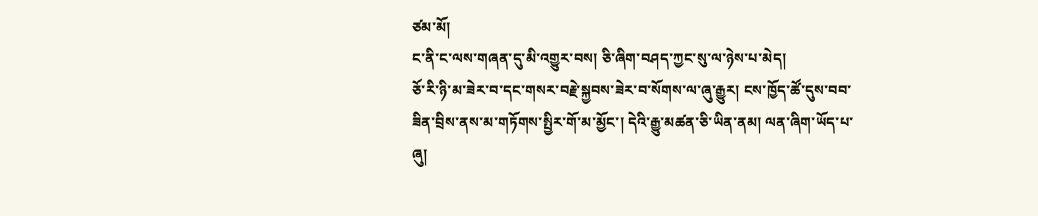ཙམ་མོ།
ང་ནི་ང་ལས་གཞན་དུ་མི་འགྱུར་བས། ཅི་ཞིག་བཤད་ཀྱང་སུ་ལ་ཉེས་པ་མེད།
ཅོ་རི་ཉི་མ་ཟེར་བ་དང་གསར་བརྗེ་སྐྱབས་ཟེར་བ་སོགས་ལ་ཞུ་རྒྱུར། ངས་ཁྱོད་ཚོ་དུས་བབ་ཟིན་བྲིས་ནས་མ་གཏོགས་སྤྱིར་གོ་མ་མྱོང་། དེའི་རྒྱུ་མཚན་ཅི་ཡིན་ནམ། ལན་ཞིག་ཡོད་པ་ཞུ།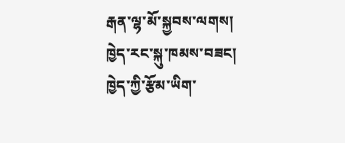རྒན་ལྷ་མོ་སྐྱབས་ལགས། ཁྱེད་རང་སྐུ་ཁམས་བཟང། ཁྱེད་ཀྱི་རྩོམ་ཡིག་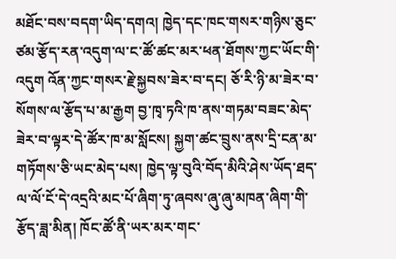མཐོང་བས་བདག་ཡིད་དགའ། ཁྱེད་དང་ཁང་གསར་གཉིས་ཅུང་ཙམ་རྩོད་རན་འདུག་ལ་ང་ཚོ་ཚང་མར་ཕན་ཐོགས་ཀྱང་ཡོང་གི་འདུག འོན་ཀྱང་གསར་རྗེ་སྐྱབས་ཟེར་བ་དང། ཅོ་རི་ཉི་མ་ཟེར་བ་སོགས་ལ་རྩོད་པ་མ་རྒྱག བྱ་ཁྭ་ཏའི་ཁ་ནས་གཏམ་བཟང་མེད་ཟེར་བ་ལྟར་དེ་ཚོར་ཁ་མ་སློངས། སྐྱག་ཚང་བྲུས་ནས་དྲི་ངན་མ་གཏོགས་ཅི་ཡང་མེད་པས། ཁྱེད་ལྟ་བུའི་བོད་མིའི་ཤེས་ཡོད་ཐད་ལ་ལོ་ངོ་དེ་འདྲའི་མང་པོ་ཞིག་ཏུ་ཞབས་ཞུ་ཞུ་མཁན་ཞིག་གི་རྩོད་ཟླ་མིན། ཁོང་ཚོ་ནི་ཡར་མར་གང་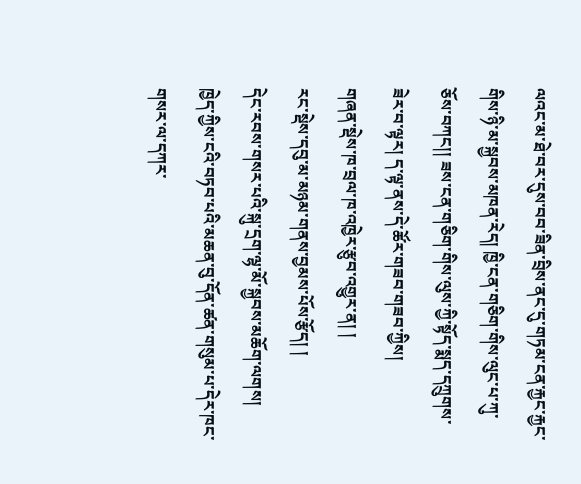ལའང་མ་ཐེ་བར་དུས་བབ་ཟིན་བྲིས་ནང་དུ་གཏམ་ངན་རྐྱང་རྐྱང་གིས་ཉི་མ་སྐྱབས་མཁན་རེད། ཁྱི་ངན་གཅིག་གིས་ལུང་པ་ཀུ་ཅོས་བཀང།། ཟས་ངན་གཅིག་གིས་ལུས་ཀྱི་སྟོད་སྨད་དཀྲུགས་ཟེར་བ་ལྟར། ད་ལྟ་ནས་དེ་ཚོར་གཟབ་གཟབ་ཀྱིས།
གཞན་སྡེས་ཁ་བྲལ་ཁ་འཁྱེར་རྩུབ་འགྱུར་ན། །
རང་སྡེས་དབུ་མ་མཉམ་གནས་བྱམས་པོས་རྩོད། །
དེང་རབས་གསར་པའི་སྐུ་དྲག་ལྷ་མོ་སྐྱབས་མཆོག་ལགས།
ཁྱེད་ཀྱིས་ངའི་བཏབ་པའི་མཆན་བུ་དོན་ཚན་གསུམ་པ་དེར་ཁང་གསར་ལ་དཀར་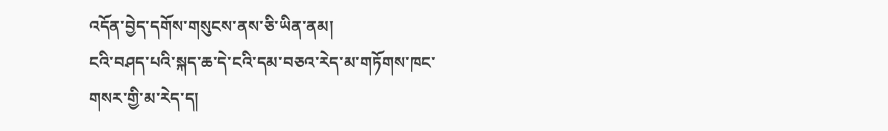འདོན་བྱེད་དགོས་གསུངས་ནས་ཅི་ཡིན་ནམ།
ངའི་བཤད་པའི་སྐད་ཆ་དེ་ངའི་དམ་བཅའ་རེད་མ་གཏོགས་ཁང་གསར་གྱི་མ་རེད་ད།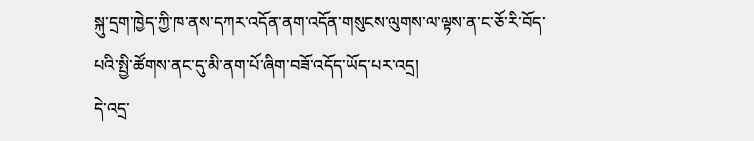སྐུ་དྲག་ཁྱེད་ཀྱི་ཁ་ནས་དཀར་འདོན་ནག་འདོན་གསུངས་ལུགས་ལ་ལྟས་ན་ང་ཅོ་རི་བོད་པའི་སྤྱི་ཚོགས་ནང་དུ་མི་ནག་པོ་ཞིག་བཟོ་འདོད་ཡོད་པར་འདྲ།
དེ་འདྲ་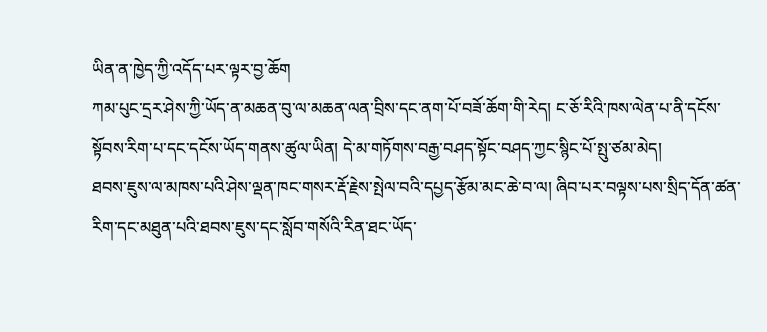ཡིན་ན་ཁྱེད་ཀྱི་འདོད་པར་ལྟར་བྱ་ཆོག
ཀམ་པུང་དྲར་ཤེས་ཀྱི་ཡོད་ན་མཆན་བུ་ལ་མཆན་ལན་བྲིས་དང་ནག་པོ་བཟོ་ཆོག་གི་རེད། ང་ཅོ་རིའི་ཁས་ལེན་པ་ནི་དངོས་སྟོབས་རིག་པ་དང་དངོས་ཡོད་གནས་ཚུལ་ཡིན། དེ་མ་གཏོགས་བརྒྱ་བཤད་སྟོང་བཤད་ཀྱང་སྙིང་པོ་སྤུ་ཙམ་མེད།
ཐབས་ཇུས་ལ་མཁས་པའི་ཤེས་ལྡན་ཁང་གསར་རྡོ་རྗེས་སྤེལ་བའི་དཔྱད་རྩོམ་མང་ཆེ་བ་ལ། ཞིབ་པར་བལྟས་པས་སྲིད་དོན་ཚན་རིག་དང་མཐུན་པའི་ཐབས་ཇུས་དང་སློབ་གསོའི་རིན་ཐང་ཡོད་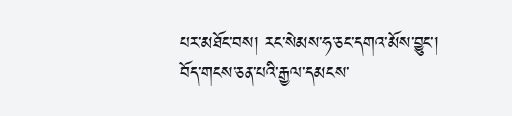པར་མཐོང་བས། རང་སེམས་ཧ་ཅང་དགའ་མོས་བྱུང་།
བོད་གངས་ཅན་པའི་རྒྱལ་དམངས་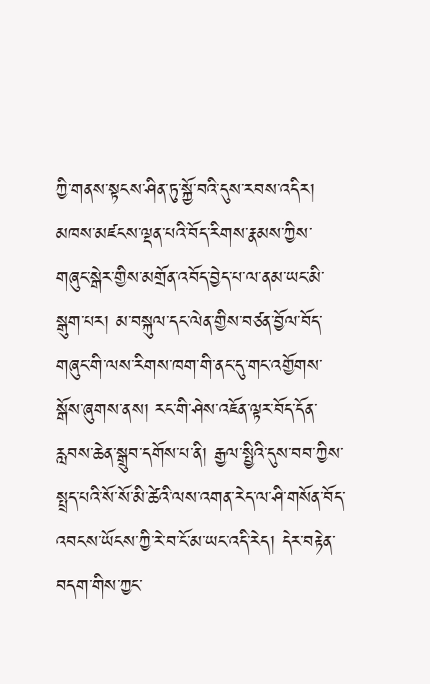ཀྱི་གནས་སྟངས་ཤིན་ཏུ་སྐྱོ་བའི་དུས་རབས་འདིར། མཁས་མཛངས་ལྡན་པའི་བོད་རིགས་རྣམས་ཀྱིས་གཞུང་སྒེར་གྱིས་མགྲོན་འབོད་བྱེད་པ་ལ་ནམ་ཡང་མི་སྒུག་པར། མ་བསྐུལ་དང་ལེན་གྱིས་བཙན་བྱོལ་བོད་གཞུང་གི་ལས་རིགས་ཁག་གི་ནང་དུ་གང་འགྱོགས་སྒོས་ཞུགས་ནས། རང་གི་ཤེས་འཇོན་ལྟར་བོད་དོན་རླབས་ཆེན་སྒྲུབ་དགོས་པ་ནི། རྒྱལ་སྤྱིའི་དུས་བབ་ཀྱིས་སྤྲད་པའི་སོ་སོ་མི་ཚེའི་ལས་འགན་རེད་ལ་ཤི་གསོན་བོད་འབངས་ཡོངས་ཀྱི་རེ་བ་ངོ་མ་ཡང་འདི་རེད། དེར་བརྟེན་བདག་གིས་ཀྱང་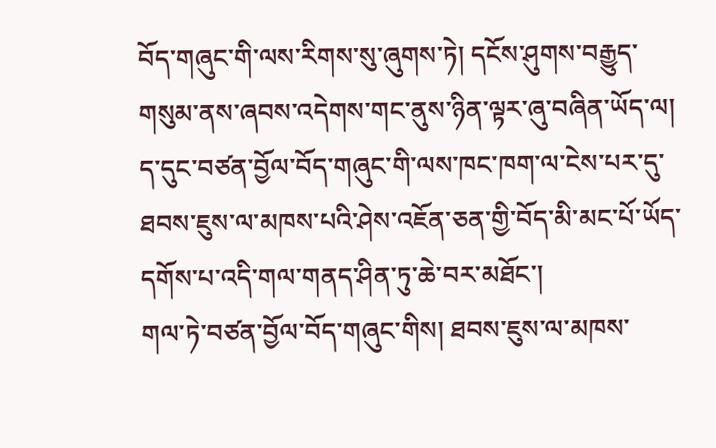བོད་གཞུང་གི་ལས་རིགས་སུ་ཞུགས་ཏེ། དངོས་ཤུགས་བརྒྱུད་གསུམ་ནས་ཞབས་འདེགས་གང་ནུས་ཉིན་ལྟར་ཞུ་བཞིན་ཡོད་ལ། ད་དུང་བཙན་བྱོལ་བོད་གཞུང་གི་ལས་ཁང་ཁག་ལ་ངེས་པར་དུ་ཐབས་ཇུས་ལ་མཁས་པའི་ཤེས་འཇོན་ཅན་གྱི་བོད་མི་མང་པོ་ཡོད་དགོས་པ་འདི་གལ་གནད་ཤིན་ཏུ་ཆེ་བར་མཐོང་།
གལ་ཏེ་བཙན་བྱོལ་བོད་གཞུང་གིས། ཐབས་ཇུས་ལ་མཁས་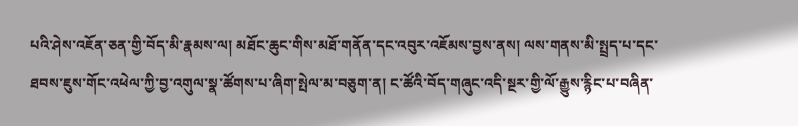པའི་ཤེས་འཇོན་ཅན་གྱི་བོད་མི་རྣམས་ལ། མཐོང་ཆུང་གིས་མཐོ་གནོན་དང་འབུར་འཇོམས་བྱས་ནས། ལས་གནས་མི་སྤྲད་པ་དང་ཐབས་ཇུས་གོང་འཕེལ་ཀྱི་བྱ་འགུལ་སྣ་ཚོགས་པ་ཞིག་སྤེལ་མ་བཅུག་ན། ང་ཚོའི་བོད་གཞུང་འདི་སྔར་གྱི་ལོ་རྒྱུས་རྙིང་པ་བཞིན་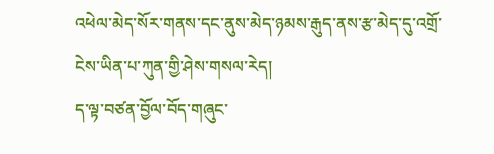འཕེལ་མེད་སོར་གནས་དང་ནུས་མེད་ཉམས་རྒུད་ནས་རྩ་མེད་དུ་འགྲོ་ངེས་ཡིན་པ་ཀུན་གྱི་ཤེས་གསལ་རེད།
ད་ལྟ་བཙན་བྱོལ་བོད་གཞུང་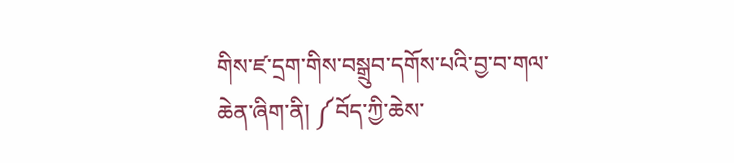གིས་ཛ་དྲག་གིས་བསྒྲུབ་དགོས་པའི་བྱ་བ་གལ་ཆེན་ཞིག་ནི། ༼བོད་ཀྱི་ཆེས་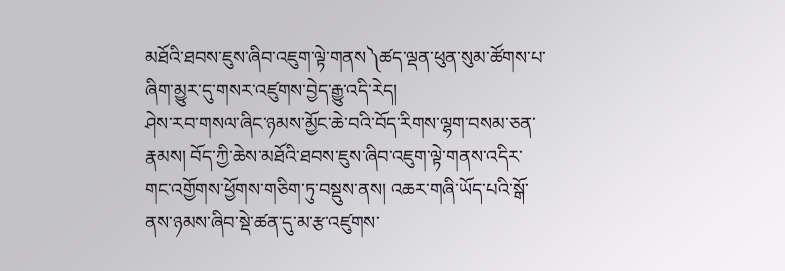མཐོའི་ཐབས་ཇུས་ཞིབ་འཇུག་ལྟེ་གནས༽ཚད་ལྡན་ཕུན་སུམ་ཚོགས་པ་ཞིག་མྱུར་དུ་གསར་འཛུགས་བྱེད་རྒྱུ་འདི་རེད།
ཤེས་རབ་གསལ་ཞིང་ཉམས་མྱོང་ཆེ་བའི་བོད་རིགས་ལྷག་བསམ་ཅན་རྣམས། བོད་ཀྱི་ཆེས་མཐོའི་ཐབས་ཇུས་ཞིབ་འཇུག་ལྟེ་གནས་འདིར་གང་འགྱོགས་ཕྱོགས་གཅིག་ཏུ་བསྡུས་ནས། འཆར་གཞི་ཡོད་པའི་སྒོ་ནས་ཉམས་ཞིབ་སྡེ་ཚན་དུ་མ་རྩ་འཛུགས་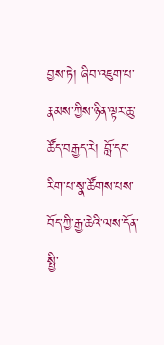བྱས་ཏེ། ཞིབ་འཇུག་པ་རྣམས་ཀྱིས་ཉིན་ལྟར་ཆུ་ཚོད་བརྒྱད་རེ། བློ་དང་རིག་པ་སྣ་ཚོགས་པས་བོད་ཀྱི་རྒྱ་ཆེའི་ལས་དོན་སྤྱི་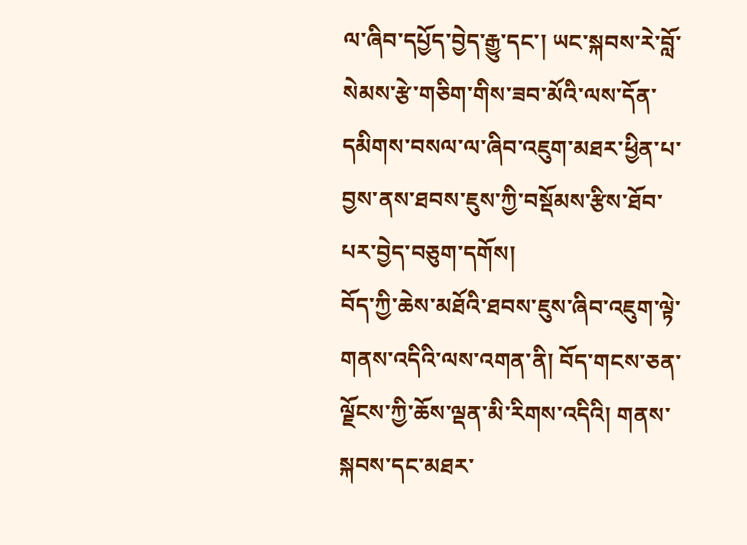ལ་ཞིབ་དཔྱོད་བྱེད་རྒྱུ་དང་། ཡང་སྐབས་རེ་བློ་སེམས་རྩེ་གཅིག་གིས་ཟབ་མོའི་ལས་དོན་དམིགས་བསལ་ལ་ཞིབ་འཇུག་མཐར་ཕྱིན་པ་བྱས་ནས་ཐབས་ཇུས་ཀྱི་བསྡོམས་རྩིས་ཐོབ་པར་བྱེད་བཅུག་དགོས།
བོད་ཀྱི་ཆེས་མཐོའི་ཐབས་ཇུས་ཞིབ་འཇུག་ལྟེ་གནས་འདིའི་ལས་འགན་ནི། བོད་གངས་ཅན་ལྗོངས་ཀྱི་ཆོས་ལྡན་མི་རིགས་འདིའི། གནས་སྐབས་དང་མཐར་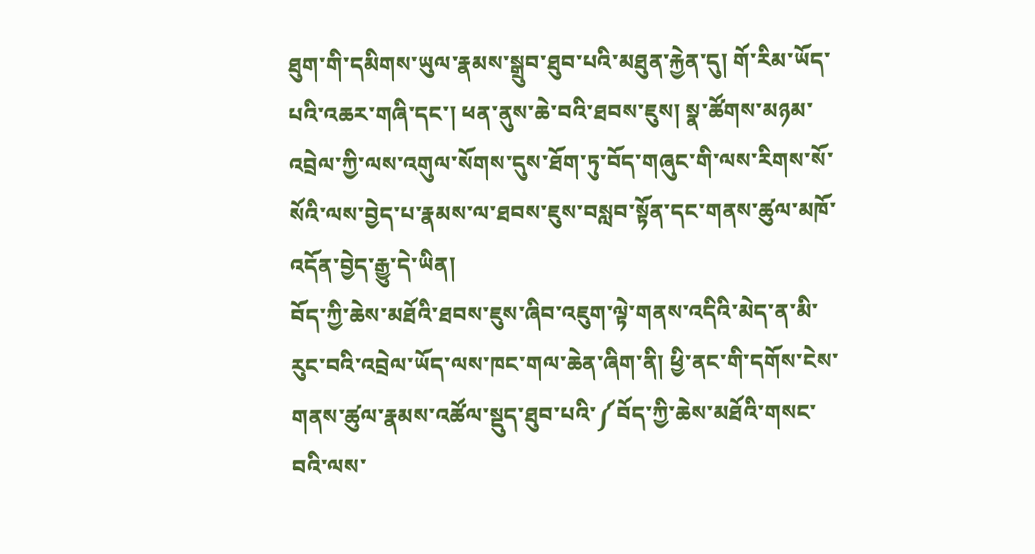ཐུག་གི་དམིགས་ཡུལ་རྣམས་སྒྲུབ་ཐུབ་པའི་མཐུན་རྐྱེན་དུ། གོ་རིམ་ཡོད་པའི་འཆར་གཞི་དང་། ཕན་ནུས་ཆེ་བའི་ཐབས་ཇུས། སྣ་ཚོགས་མཉམ་འབྲེལ་ཀྱི་ལས་འགུལ་སོགས་དུས་ཐོག་ཏུ་བོད་གཞུང་གི་ལས་རིགས་སོ་སོའི་ལས་བྱེད་པ་རྣམས་ལ་ཐབས་ཇུས་བསླབ་སྟོན་དང་གནས་ཚུལ་མཁོ་འདོན་བྱེད་རྒྱུ་དེ་ཡིན།
བོད་ཀྱི་ཆེས་མཐོའི་ཐབས་ཇུས་ཞིབ་འཇུག་ལྟེ་གནས་འདིའི་མེད་ན་མི་རུང་བའི་འབྲེལ་ཡོད་ལས་ཁང་གལ་ཆེན་ཞིག་ནི། ཕྱི་ནང་གི་དགོས་ངེས་གནས་ཚུལ་རྣམས་འཚོལ་སྡུད་ཐུབ་པའི་༼བོད་ཀྱི་ཆེས་མཐོའི་གསང་བའི་ལས་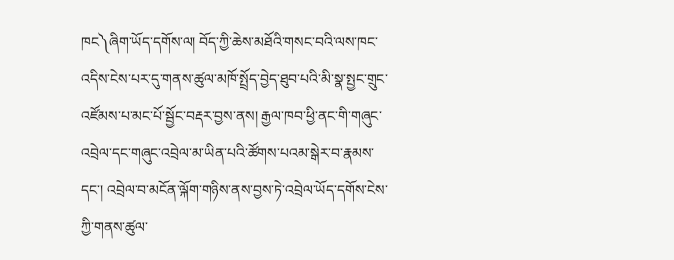ཁང༽ཞིག་ཡོད་དགོས་ལ། བོད་ཀྱི་ཆེས་མཐོའི་གསང་བའི་ལས་ཁང་འདིས་ངེས་པར་དུ་གནས་ཚུལ་མཁོ་སྤྲོད་བྱེད་ཐུབ་པའི་མི་སྣ་སྤྱང་གྲུང་འཛོམས་པ་མང་པོ་སྦྱོང་བརྡར་བྱས་ནས། རྒྱལ་ཁབ་ཕྱི་ནང་གི་གཞུང་འབྲེལ་དང་གཞུང་འབྲེལ་མ་ཡིན་པའི་ཚོགས་པའམ་སྒེར་བ་རྣམས་དང་། འབྲེལ་བ་མངོན་ལྐོག་གཉིས་ནས་བྱས་ཏེ་འབྲེལ་ཡོད་དགོས་ངེས་ཀྱི་གནས་ཚུལ་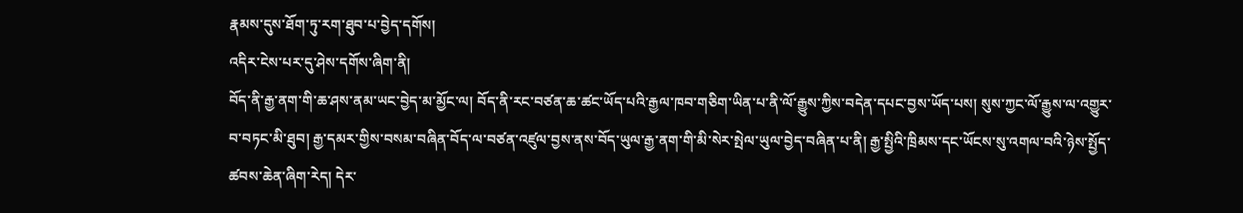རྣམས་དུས་ཐོག་ཏུ་རག་ཐུབ་པ་བྱེད་དགོས།
འདིར་ངེས་པར་དུ་ཤེས་དགོས་ཞིག་ནི།
བོད་ནི་རྒྱ་ནག་གི་ཆ་ཤས་ནམ་ཡང་བྱེད་མ་མྱོང་ལ། བོད་ནི་རང་བཙན་ཆ་ཚང་ཡོད་པའི་རྒྱལ་ཁབ་གཅིག་ཡིན་པ་ནི་ལོ་རྒྱུས་ཀྱིས་བདེན་དཔང་བྱས་ཡོད་པས། སུས་ཀྱང་ལོ་རྒྱུས་ལ་འགྱུར་བ་བཏང་མི་ཐུབ། རྒྱ་དམར་གྱིས་བསམ་བཞིན་བོད་ལ་བཙན་འཛུལ་བྱས་ནས་བོད་ཡུལ་རྒྱ་ནག་གི་མི་སེར་སྤེལ་ཡུལ་བྱེད་བཞིན་པ་ནི། རྒྱ་སྤྱིའི་ཁྲིམས་དང་ཡོངས་སུ་འགལ་བའི་ཉེས་སྤྱོད་ཚབས་ཆེན་ཞིག་རེད། དེར་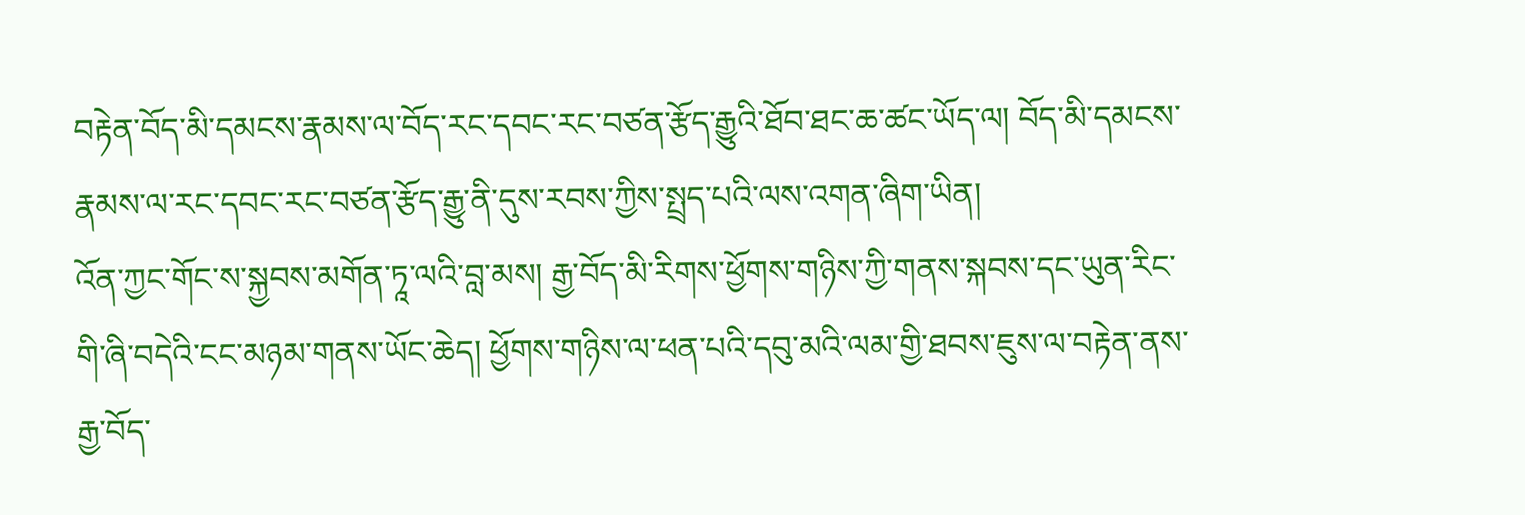བརྟེན་བོད་མི་དམངས་རྣམས་ལ་བོད་རང་དབང་རང་བཙན་རྩོད་རྒྱུའི་ཐོབ་ཐང་ཆ་ཚང་ཡོད་ལ། བོད་མི་དམངས་རྣམས་ལ་རང་དབང་རང་བཙན་རྩོད་རྒྱུ་ནི་དུས་རབས་ཀྱིས་སྤྲད་པའི་ལས་འགན་ཞིག་ཡིན།
འོན་ཀྱང་གོང་ས་སྐྱབས་མགོན་ཏཱ་ལའི་བླ་མས། རྒྱ་བོད་མི་རིགས་ཕྱོགས་གཉིས་ཀྱི་གནས་སྐབས་དང་ཡུན་རིང་གི་ཞི་བདེའི་ངང་མཉམ་གནས་ཡོང་ཆེད། ཕྱོགས་གཉིས་ལ་ཕན་པའི་དབུ་མའི་ལམ་གྱི་ཐབས་ཇུས་ལ་བརྟེན་ནས་རྒྱ་བོད་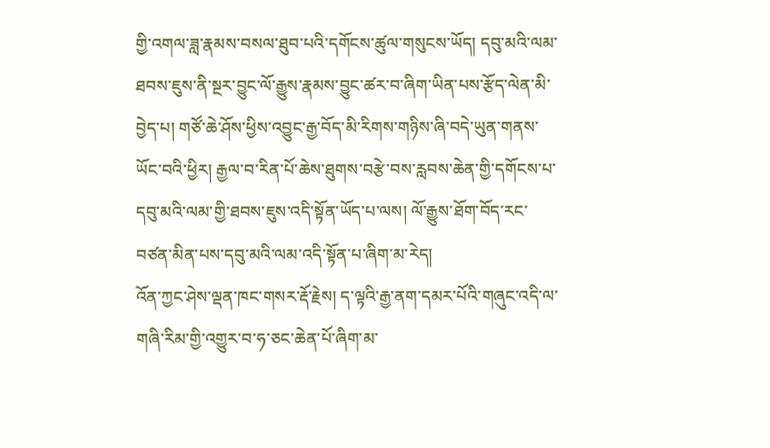གྱི་འགལ་ཟླ་རྣམས་བསལ་ཐུབ་པའི་དགོངས་ཚུལ་གསུངས་ཡོད། དབུ་མའི་ལམ་ཐབས་ཇུས་ནི་སྔར་བྱུང་ལོ་རྒྱུས་རྣམས་བྱུང་ཚར་བ་ཞིག་ཡིན་པས་རྩོད་ལེན་མི་བྱེད་པ། གཙོ་ཆེ་ཤོས་ཕྱིས་འབྱུང་རྒྱ་བོད་མི་རིགས་གཉིས་ཞི་བདེ་ཡུན་གནས་ཡོང་བའི་ཕྱིར། རྒྱལ་བ་རིན་པོ་ཆེས་ཐུགས་བརྩེ་བས་རླབས་ཆེན་གྱི་དགོངས་པ་དབུ་མའི་ལམ་གྱི་ཐབས་ཇུས་འདི་སྟོན་ཡོད་པ་ལས། ལོ་རྒྱུས་ཐོག་བོད་རང་བཙན་མིན་པས་དབུ་མའི་ལམ་འདི་སྟོན་པ་ཞིག་མ་རེད།
འོན་ཀྱང་ཤེས་ལྡན་ཁང་གསར་རྡོ་རྗེས། ད་ལྟའི་རྒྱ་ནག་དམར་པོའི་གཞུང་འདི་ལ་གཞི་རིམ་གྱི་འགྱུར་བ་ཧ་ཅང་ཆེན་པོ་ཞིག་མ་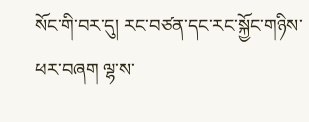སོང་གི་བར་དུ། རང་བཙན་དང་རང་སྐྱོང་གཉིས་ཕར་བཞག ལྷ་ས་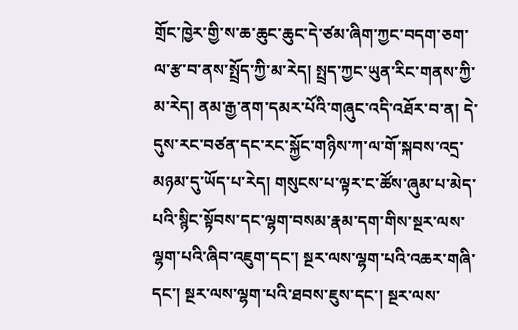གྲོང་ཁྱེར་གྱི་ས་ཆ་ཆུང་ཆུང་དེ་ཙམ་ཞིག་ཀྱང་བདག་ཅག་ལ་རྩ་བ་ནས་སྤྲོད་ཀྱི་མ་རེད། སྤྲད་ཀྱང་ཡུན་རིང་གནས་ཀྱི་མ་རེད། ནམ་རྒྱ་ནག་དམར་པོའི་གཞུང་འདི་འཐོར་བ་ན། དེ་དུས་རང་བཙན་དང་རང་སྐྱོང་གཉིས་ཀ་ལ་གོ་སྐབས་འདྲ་མཉམ་དུ་ཡོད་པ་རེད། གསུངས་པ་ལྟར་ང་ཚོས་ཞུམ་པ་མེད་པའི་སྙིང་སྟོབས་དང་ལྷག་བསམ་རྣམ་དག་གིས་སྔར་ལས་ལྷག་པའི་ཞིབ་འཇུག་དང་། སྔར་ལས་ལྷག་པའི་འཆར་གཞི་དང་། སྔར་ལས་ལྷག་པའི་ཐབས་ཇུས་དང་། སྔར་ལས་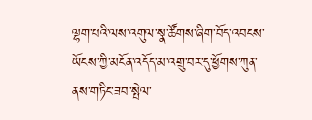ལྷག་པའི་ལས་འགུལ་སྣ་ཚོགས་ཞིག་བོད་འབངས་ཡོངས་ཀྱི་མངོན་འདོད་མ་འགྲུ་བར་དུ་ཕྱོགས་ཀུན་ནས་གཏིང་ཟབ་སྤེལ་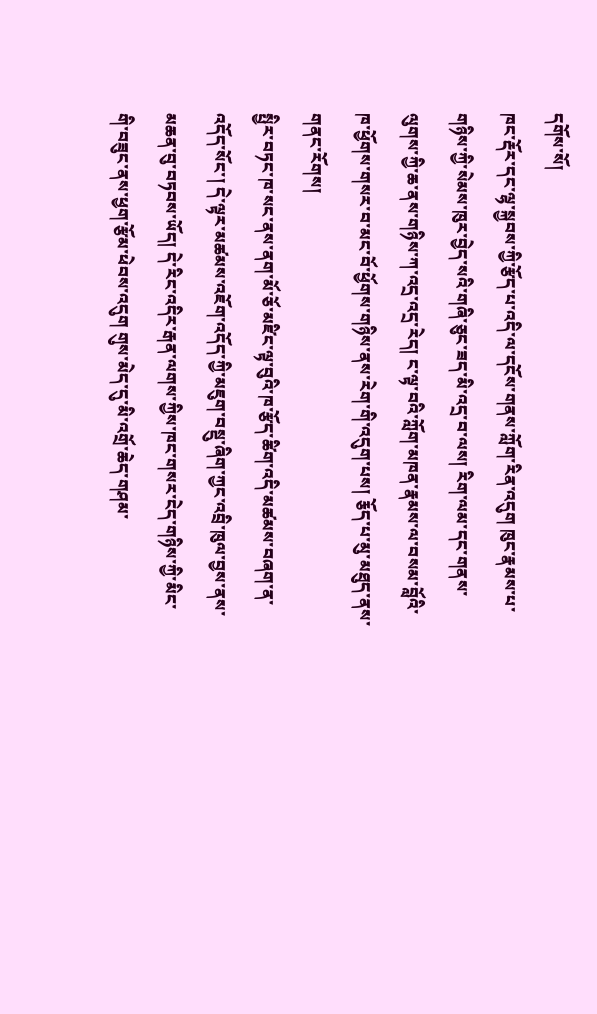དགོས་སོ།
ཁང་རྡོར་དང་ལྷ་སྐྱབས་ཀྱི་རྩོད་པ་འདི་ལ་དངོས་གནས་ཀློག་རིན་འདུག ཁུང་རྣམས་པ་གཉིས་ཀྱི་སེམས་ཁུར་བྱེད་སའི་གཞི་ཅུང་ཟད་མི་འདྲ་བ་ལས། རིག་ལམ་དང་གནས་ལུགས་ཀྱི་ཆ་ནས་གཉིས་ཀ་འདྲ་འདྲ་རེད། ང་ལྟ་བའི་ཀློག་མཁན་རྣམས་ལ་བསམ་བློའི་ཁ་ཕྱོགས་གསར་བ་མང་བོ་ཕྱོགས་གཉིས་ནས་རེག་གི་འདུག་པས། རྕོད་པ་མུ་མཐུད་ནས་གནང་རོགས།
སྤྱིར་བཏང་ཁ་སང་ནས་ནག་མོ་ཅོ་མཛིང་ལྟ་བུའི་ཁ་རྩོད་ཚིག་འདི་མཚམས་བཞག་ན་འདོད་སོང་། དེ་ལྟར་མཚམས་འཇོག་འདོད་ཀྱི་མཇུག་བསྡུ་ཞིག་ཀྱང་འབྲི་ཁུལ་བྱས་ནས་མཆན་བུ་བཏབས་ཡོད། དེ་རིང་འདིར་རྒན་ལགས་ཀྱིས་ཁང་གསར་ངེད་གཉིས་ཀྱི་མིང་གི་བཟུང་ནས་ཕྱག་རྩོམ་ཕེབས་འདུག གུས་མེད་དུ་མི་འགྲོ་ཆེད་གཤམ་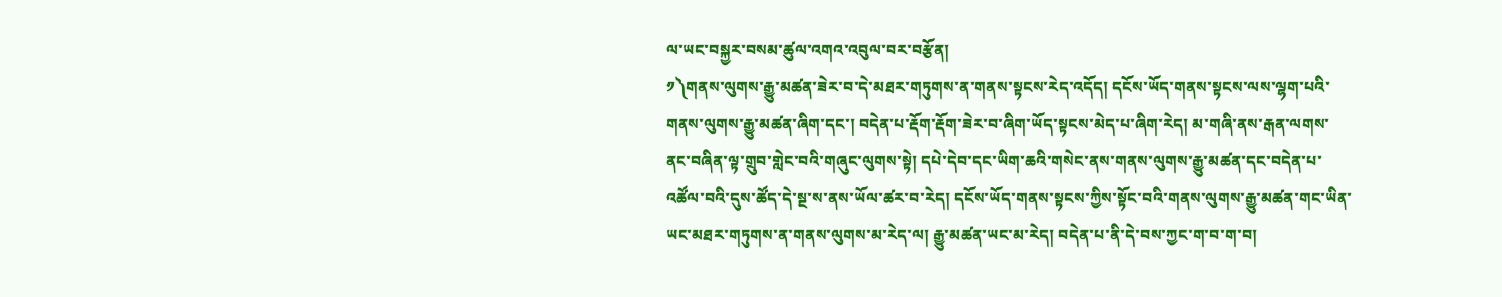ལ་ཡང་བསྐྱར་བསམ་ཚུལ་འགའ་འབུལ་བར་བརྩོན།
༡༽གནས་ལུགས་རྒྱུ་མཚན་ཟེར་བ་དེ་མཐར་གཏུགས་ན་གནས་སྟངས་རེད་འདོད། དངོས་ཡོད་གནས་སྟངས་ལས་ལྷག་པའི་གནས་ལུགས་རྒྱུ་མཚན་ཞིག་དང་། བདེན་པ་རྡོག་རྡོག་ཟེར་བ་ཞིག་ཡོད་སྟངས་མེད་པ་ཞིག་རེད། མ་གཞི་ནས་རྒན་ལགས་ནང་བཞིན་ལྟ་གྲུབ་གླེང་བའི་གཞུང་ལུགས་སྟེ། དཔེ་དེབ་དང་ཡིག་ཆའི་གསེང་ནས་གནས་ལུགས་རྒྱུ་མཚན་དང་བདེན་པ་འཚོལ་བའི་དུས་ཚོད་དེ་སྔ་ས་ནས་ཡོལ་ཚར་བ་རེད། དངོས་ཡོད་གནས་སྟངས་ཀྱིས་སྟོང་བའི་གནས་ལུགས་རྒྱུ་མཚན་གང་ཡིན་ཡང་མཐར་གཏུགས་ན་གནས་ལུགས་མ་རེད་ལ། རྒྱུ་མཚན་ཡང་མ་རེད། བདེན་པ་ནི་དེ་བས་ཀྱང་ག་བ་ག་བ།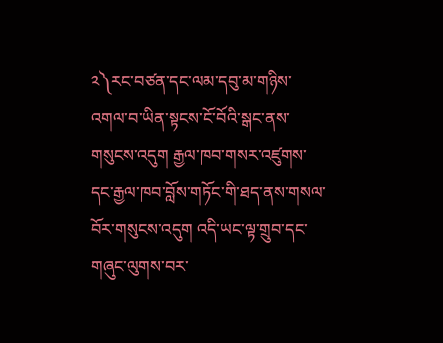༢༽རང་བཙན་དང་ལམ་དབུ་མ་གཉིས་འགལ་བ་ཡིན་སྟངས་ངོ་བོའི་སྒང་ནས་གསུངས་འདུག རྒྱལ་ཁབ་གསར་འཛུགས་དང་རྒྱལ་ཁབ་བློས་གཏོང་གི་ཐད་ནས་གསལ་བོར་གསུངས་འདུག འདི་ཡང་ལྟ་གྲུབ་དང་གཞུང་ལུགས་བར་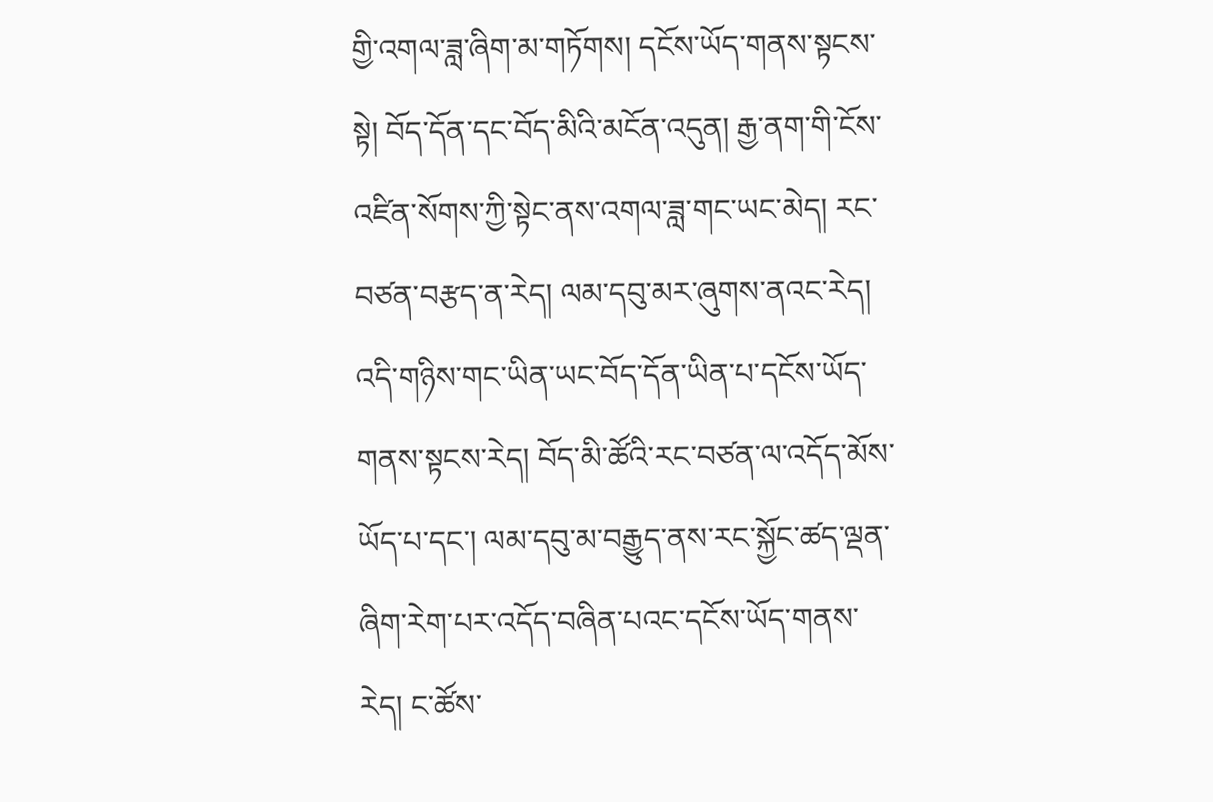གྱི་འགལ་ཟླ་ཞིག་མ་གཏོགས། དངོས་ཡོད་གནས་སྟངས་སྟེ། བོད་དོན་དང་བོད་མིའི་མངོན་འདུན། རྒྱ་ནག་གི་ངོས་འཛིན་སོགས་ཀྱི་སྟེང་ནས་འགལ་ཟླ་གང་ཡང་མེད། རང་བཙན་བརྩད་ན་རེད། ལམ་དབུ་མར་ཞུགས་ནའང་རེད། འདི་གཉིས་གང་ཡིན་ཡང་བོད་དོན་ཡིན་པ་དངོས་ཡོད་གནས་སྟངས་རེད། བོད་མི་ཚོའི་རང་བཙན་ལ་འདོད་མོས་ཡོད་པ་དང་། ལམ་དབུ་མ་བརྒྱུད་ནས་རང་སྐྱོང་ཚད་ལྡན་ཞིག་རེག་པར་འདོད་བཞིན་པའང་དངོས་ཡོད་གནས་རེད། ང་ཚོས་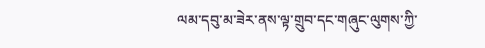ལམ་དབུ་མ་ཟེར་ནས་ལྟ་གྲུབ་དང་གཞུང་ལུགས་ཀྱི་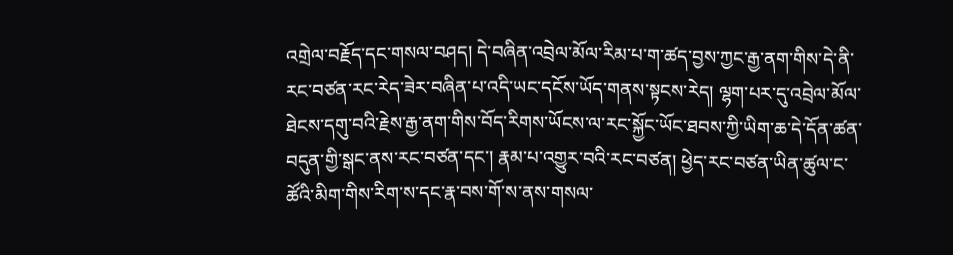འགྲེལ་བརྗོད་དང་གསལ་བཤད། དེ་བཞིན་འབྲེལ་མོལ་རིམ་པ་ག་ཚད་བྱས་ཀྱང་རྒྱ་ནག་གིས་དེ་ནི་རང་བཙན་རང་རེད་ཟེར་བཞིན་པ་འདི་ཡང་དངོས་ཡོད་གནས་སྟངས་རེད། ལྷག་པར་དུ་འབྲེལ་མོལ་ཐེངས་དགུ་བའི་རྗེས་རྒྱ་ནག་གིས་བོད་རིགས་ཡོངས་ལ་རང་སྐྱོང་ཡོང་ཐབས་ཀྱི་ཡིག་ཆ་དེ་དོན་ཚན་བདུན་གྱི་སྒང་ནས་རང་བཙན་དང་། རྣམ་པ་འགྱུར་བའི་རང་བཙན། ཕྱེད་རང་བཙན་ཡིན་ཚུལ་ང་ཚོའི་མིག་གིས་རིག་ས་དང་རྣ་བས་གོ་ས་ནས་གསལ་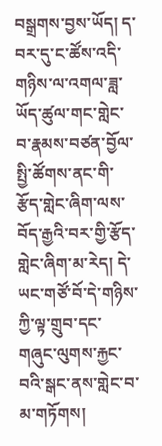བསྒྲགས་བྱས་ཡོད། ད་བར་དུ་ང་ཚོས་འདི་གཉིས་ལ་འགལ་ཟླ་ཡོད་ཚུལ་གང་གླེང་བ་རྣམས་བཙན་བྱོལ་སྤྱི་ཚོགས་ནང་གི་རྩོད་གླེང་ཞིག་ལས་བོད་རྒྱའི་བར་གྱི་རྩོད་གླེང་ཞིག་མ་རེད། དེ་ཡང་གཙོ་བོ་དེ་གཉིས་ཀྱི་ལྟ་གྲུབ་དང་གཞུང་ལུགས་རྐྱང་བའི་སྒང་ནས་གླེང་བ་མ་གཏོགས།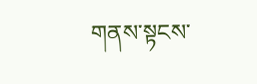གནས་སྟངས་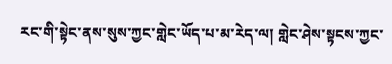རང་གི་སྟེང་ནས་སུས་ཀྱང་གླེང་ཡོད་པ་མ་རེད་ལ། གླེང་ཤེས་སྟངས་ཀྱང་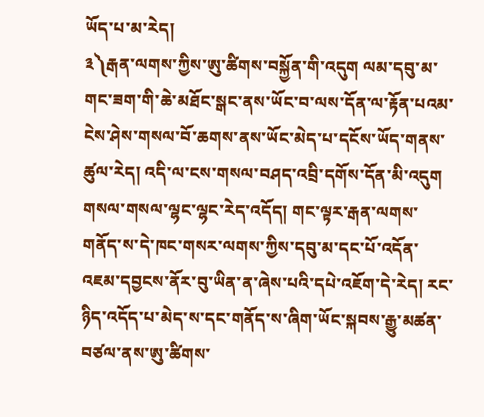ཡོད་པ་མ་རེད།
༣༽རྒན་ལགས་ཀྱིས་ཨུ་ཚིགས་བསྐྱོན་གི་འདུག ལམ་དབུ་མ་གང་ཟག་གི་ཆེ་མཐོང་སྒང་ནས་ཡོང་བ་ལས་དོན་ལ་རྟོན་པའམ་ངེས་ཤེས་གསལ་བོ་ཆགས་ནས་ཡོང་མེད་པ་དངོས་ཡོད་གནས་ཚུལ་རེད། འདི་ལ་ངས་གསལ་བཤད་འབྲི་དགོས་དོན་མི་འདུག གསལ་གསལ་ལྷང་ལྷང་རེད་འདོད། གང་ལྟར་རྒན་ལགས་གནོད་ས་དེ་ཁང་གསར་ལགས་ཀྱིས་དབུ་མ་དང་པོ་འདོན་འཇམ་དབྱངས་ནོར་བུ་ཡིན་ན་ཞེས་པའི་དཔེ་འཇོག་དེ་རེད། རང་ཉིད་འདོད་པ་མེད་ས་དང་གནོད་ས་ཞིག་ཡོང་སྐབས་རྒྱུ་མཚན་བཙལ་ནས་ཨུ་ཚིགས་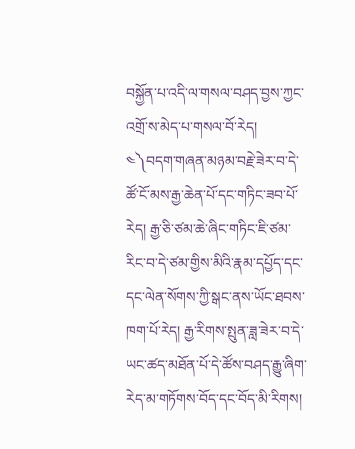བསྐྱོན་པ་འདི་ལ་གསལ་བཤད་བྱས་ཀྱང་འགྲོ་ས་མེད་པ་གསལ་བོ་རེད།
༤༽བདག་གཞན་མཉམ་བརྗེ་ཟེར་བ་དེ་ཚོ་ངོ་མས་རྒྱ་ཆེན་པོ་དང་གཏིང་ཟབ་པོ་རེད། རྒྱ་ཅི་ཙམ་ཆེ་ཞིང་གཏིང་ཇི་ཙམ་རིང་བ་དེ་ཙམ་གྱིས་མིའི་རྣམ་དཔྱོད་དང་དང་ལེན་སོགས་ཀྱི་སྒང་ནས་ཡོང་ཐབས་ཁག་པོ་རེད། རྒྱ་རིགས་སྤུན་ཟླ་ཟེར་བ་དེ་ཡང་ཚད་མཐོན་པོ་དེ་ཚོས་བཤད་རྒྱུ་ཞིག་རེད་མ་གཏོགས་བོད་དང་བོད་མི་རིགས།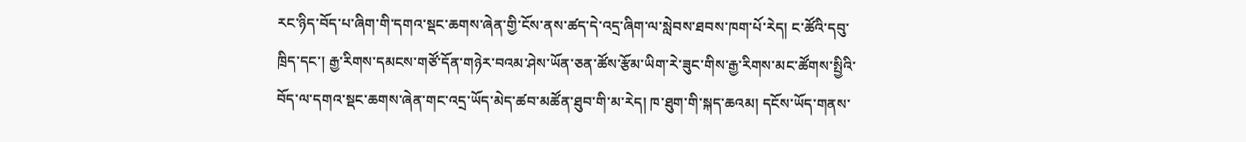རང་ཉིད་བོད་པ་ཞིག་གི་དགའ་སྡང་ཆགས་ཞེན་གྱི་ངོས་ནས་ཚད་དེ་འདྲ་ཞིག་ལ་སླེབས་ཐབས་ཁག་པོ་རེད། ང་ཚོའི་དབུ་ཁྲིད་དང་། རྒྱ་རིགས་དམངས་གཙོ་དོན་གཉེར་བའམ་ཤེས་ཡོན་ཅན་ཚོས་རྩོམ་ཡིག་རེ་ཟུང་གིས་རྒྱ་རིགས་མང་ཚོགས་སྤྱིའི་བོད་ལ་དགའ་སྡང་ཆགས་ཞེན་གང་འདྲ་ཡོད་མེད་ཚབ་མཚོན་ཐུབ་གི་མ་རེད། ཁ་ཐུག་གི་སྐད་ཆའམ། དངོས་ཡོད་གནས་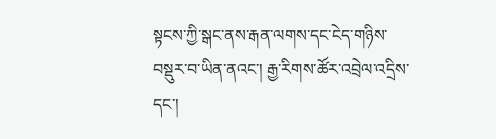སྟངས་ཀྱི་སྒང་ནས་རྒན་ལགས་དང་ངེད་གཉིས་བསྡུར་བ་ཡིན་ནའང་། རྒྱ་རིགས་ཚོར་འབྲེལ་འདྲིས་དང་།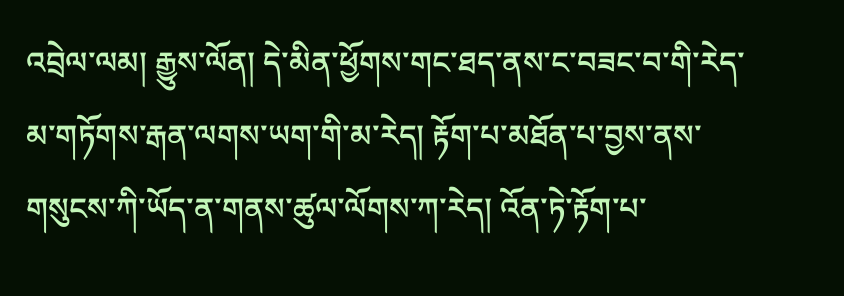འབྲེལ་ལམ། རྒྱུས་ལོན། དེ་མིན་ཕྱོགས་གང་ཐད་ནས་ང་བཟང་བ་གི་རེད་མ་གཏོགས་རྒན་ལགས་ཡག་གི་མ་རེད། རྟོག་པ་མཐོན་པ་བྱས་ནས་གསུངས་ཀི་ཡོད་ན་གནས་ཚུལ་ལོགས་ཀ་རེད། འོན་ཏེ་རྟོག་པ་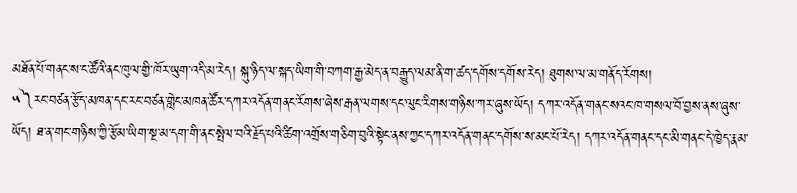མཐོན་པོ་གནང་ས་ང་ཚོའི་ནང་ཁུལ་གྱི་ཁོར་ཡུག་འདི་མ་རེད། སྐུ་ཉིད་ལ་སྐད་ཡིག་གི་བཀག་རྒྱ་མེད་ན་བརྒྱུད་ལམ་ནི་ག་ཚད་དགོས་དགོས་རེད། ཐུགས་ལ་མ་གནོད་རོགས།
༥༽རང་བཙན་རྩོད་མཁན་དང་རང་བཙན་གླེང་མཁན་ཚོར་དཀར་འདོན་གནང་རོགས་ཞེས་རྒན་ལགས་དང་ལུང་རིགས་གཉིས་ཀར་ཞུས་ཡོད། དཀར་འདོན་གནང་སའང་ཁ་གསལ་བོ་བྱས་ནས་ཞུས་ཡོད། ཐ་ན་གང་གཉིས་ཀྱི་རྩོམ་ཡིག་སྔ་མ་དག་གི་ནང་སྤེལ་བའི་རྗོད་པའི་ཚིག་འགྲོས་གཅིག་བུའི་སྟེང་ནས་ཀྱང་དཀར་འདོན་གནང་དགོས་ས་མང་པོ་རེད། དཀར་འདོན་གནང་དང་མི་གནང་དེ་ཁྱེད་རྣམ་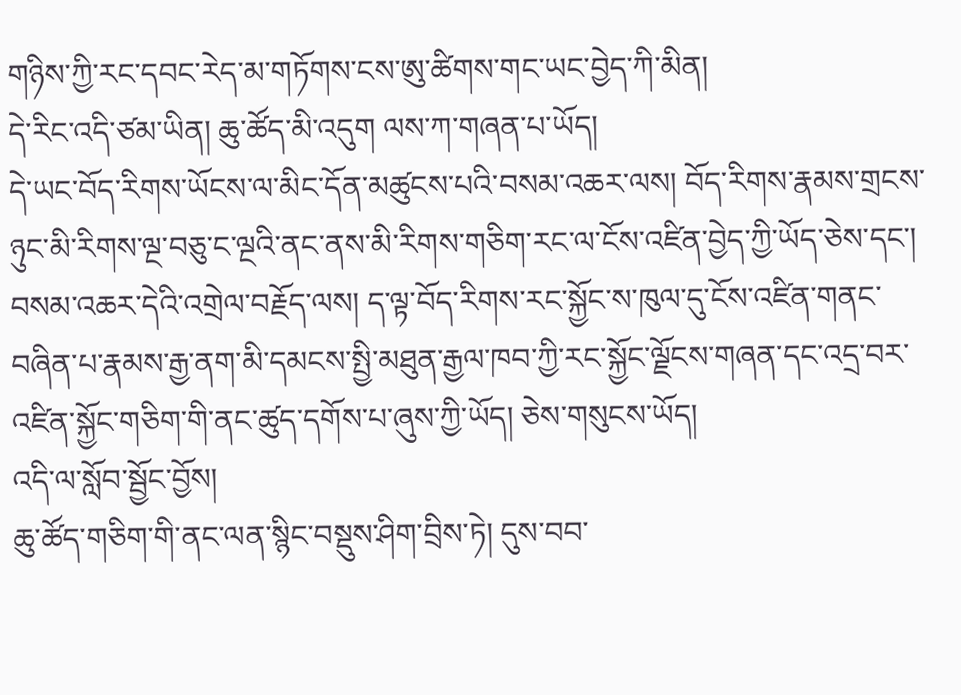གཉིས་ཀྱི་རང་དབང་རེད་མ་གཏོགས་ངས་ཨུ་ཚིགས་གང་ཡང་བྱེད་ཀི་མིན།
དེ་རིང་འདི་ཙམ་ཡིན། ཆུ་ཚོད་མི་འདུག ལས་ཀ་གཞན་པ་ཡོད།
དེ་ཡང་བོད་རིགས་ཡོངས་ལ་མིང་དོན་མཚུངས་པའི་བསམ་འཆར་ལས། བོད་རིགས་རྣམས་གྲངས་ཉུང་མི་རིགས་ལྔ་བཅུ་ང་ལྔའི་ནང་ནས་མི་རིགས་གཅིག་རང་ལ་ངོས་འཛིན་བྱེད་ཀྱི་ཡོད་ཅེས་དང་། བསམ་འཆར་དེའི་འགྲེལ་བརྗོད་ལས། ད་ལྟ་བོད་རིགས་རང་སྐྱོང་ས་ཁུལ་དུ་ངོས་འཛིན་གནང་བཞིན་པ་རྣམས་རྒྱ་ནག་མི་དམངས་སྤྱི་མཐུན་རྒྱལ་ཁབ་ཀྱི་རང་སྐྱོང་ལྗོངས་གཞན་དང་འདྲ་བར་འཛིན་སྐྱོང་གཅིག་གི་ནང་ཚུད་དགོས་པ་ཞུས་ཀྱི་ཡོད། ཅེས་གསུངས་ཡོད།
འདི་ལ་སློབ་སྦྱོང་བྱོས།
ཆུ་ཚོད་གཅིག་གི་ནང་ལན་སྙིང་བསྡུས་ཤིག་བྲིས་ཏེ། དུས་བབ་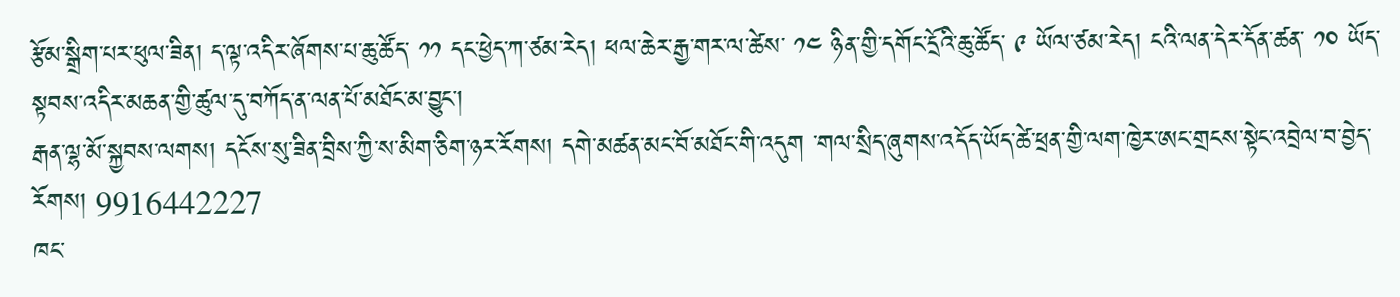རྩོམ་སྒྲིག་པར་ཕུལ་ཟིན། ད་ལྟ་འདིར་ཞོགས་པ་ཆུ་ཚོད་ ༡༡ དང་ཕྱེད་ཀ་ཙམ་རེད། ཕལ་ཆེར་རྒྱ་གར་ལ་ཚེས་ ༡༤ ཉིན་གྱི་དགོང་དྲོའི་ཆུ་ཚོད་ ༩ ཡོལ་ཙམ་རེད། ངའི་ལན་དེར་དོན་ཚན་ ༡༠ ཡོད་སྟབས་འདིར་མཆན་གྱི་ཚུལ་དུ་བཀོད་ན་ལན་པོ་མཐོང་མ་བྱུང་།
རྒན་ལྷ་མོ་སྐྱབས་ལགས། དངོས་སུ་ཟིན་བྲིས་ཀྱི་ས་མིག་ཅིག་ཉར་རོགས། དགེ་མཚན་མང་བོ་མཐོང་གི་འདུག ་གལ་སྲིད་ཞུགས་འདོད་ཡོད་ཚེ་ཕྲན་གྱི་ལག་ཁྱེར་ཨང་གྲངས་སྟེང་འབྲེལ་བ་བྱེད་རོགས། 9916442227
ཁང་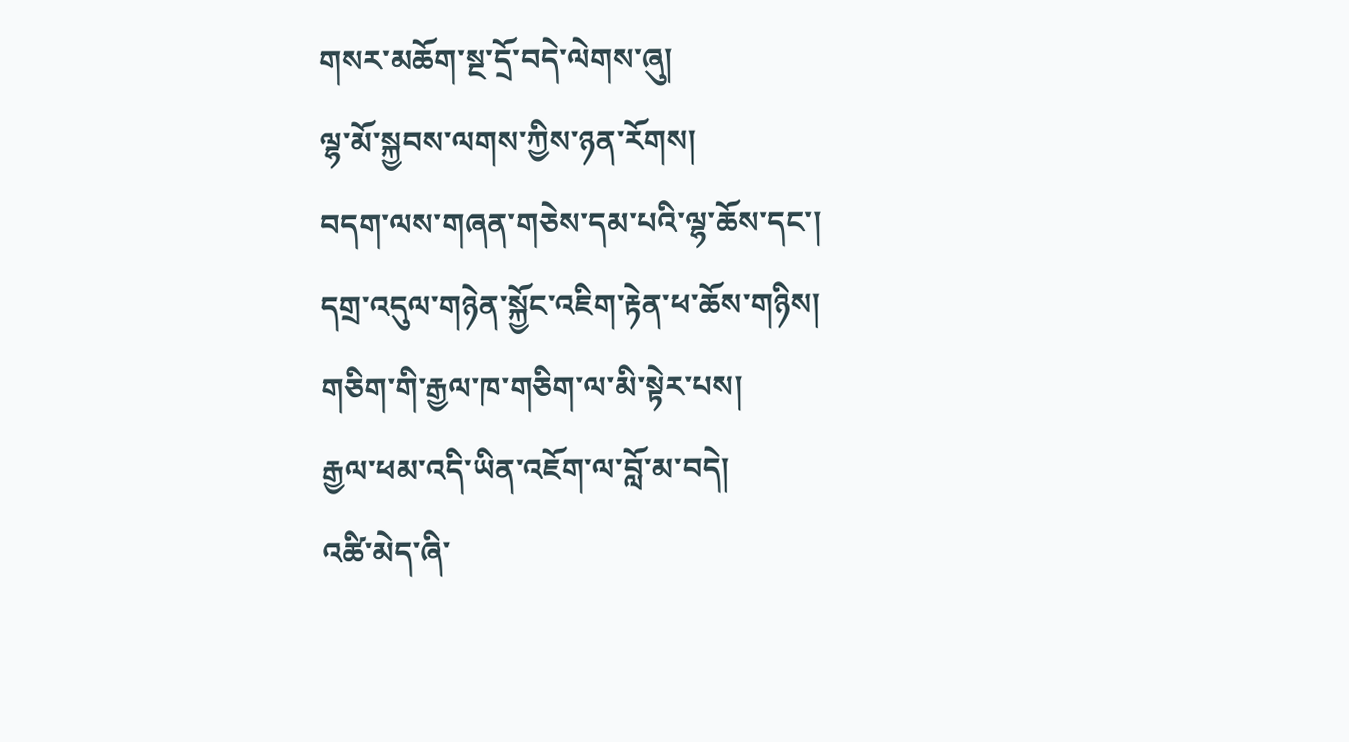གསར་མཆོག་སྔ་དྲོ་བདེ་ལེགས་ཞུ།
ལྷ་མོ་སྐྱབས་ལགས་ཀྱིས་ཉན་རོགས།
བདག་ལས་གཞན་གཅེས་དམ་པའི་ལྷ་ཆོས་དང་།
དགྲ་འདུལ་གཉེན་སྐྱོང་འཇིག་རྟེན་ཕ་ཆོས་གཉིས།
གཅིག་གི་རྒྱལ་ཁ་གཅིག་ལ་མི་སྟེར་པས།
རྒྱལ་ཕམ་འདི་ཡིན་འཇོག་ལ་བློ་མ་བདེ།
འཚི་མེད་ཞི་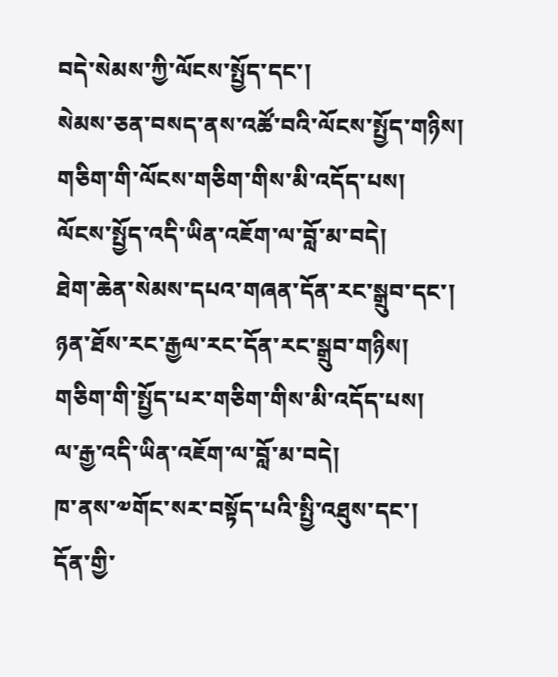བདེ་སེམས་ཀྱི་ལོངས་སྤྱོད་དང་།
སེམས་ཅན་བསད་ནས་འཚོ་བའི་ལོངས་སྤྱོད་གཉིས།
གཅིག་གི་ལོངས་གཅིག་གིས་མི་འདོད་པས།
ལོངས་སྤྱོད་འདི་ཡིན་འཇོག་ལ་བློ་མ་བདེ།
ཐེག་ཆེན་སེམས་དཔའ་གཞན་དོན་རང་སྒྲུབ་དང་།
ཉན་ཐོས་རང་རྒྱལ་རང་དོན་རང་སྒྲུབ་གཉིས།
གཅིག་གི་སྤྱོད་པར་གཅིག་གིས་མི་འདོད་པས།
ལ་རྒྱ་འདི་ཡིན་འཇོག་ལ་བློ་མ་བདེ།
ཁ་ནས་༧གོང་སར་བསྟོད་པའི་སྤྱི་འཐུས་དང་།
དོན་གྱི་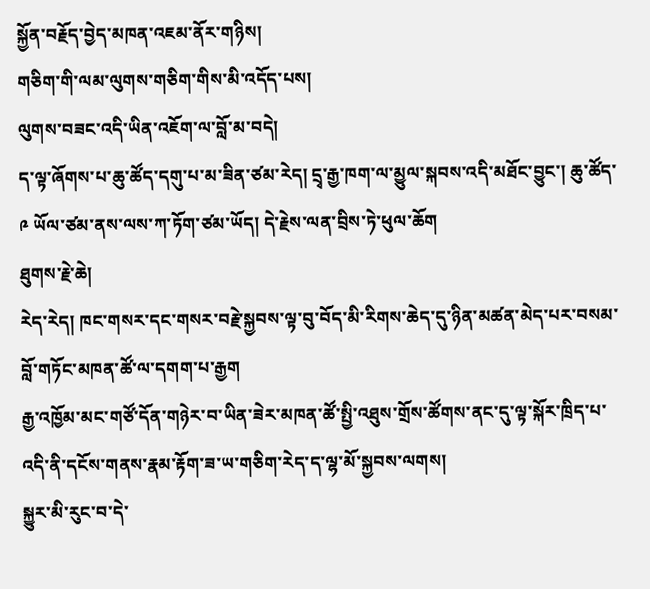སྐྱོན་བརྗོད་བྱེད་མཁན་འཇམ་ནོར་གཉིས།
གཅིག་གི་ལམ་ལུགས་གཅིག་གིས་མི་འདོད་པས།
ལུགས་བཟང་འདི་ཡིན་འཇོག་ལ་བློ་མ་བདེ།
ད་ལྟ་ཞོགས་པ་ཆུ་ཚོད་དགུ་པ་མ་ཟིན་ཙམ་རེད། དྲྭ་རྒྱ་ཁག་ལ་མྱུལ་སྐབས་འདི་མཐོང་བྱུང་། ཆུ་ཚོད་ ༩ ཡོལ་ཙམ་ནས་ལས་ཀ་ཏོག་ཙམ་ཡོད། དེ་རྗེས་ལན་བྲིས་ཏེ་ཕུལ་ཆོག
ཐུགས་རྗེ་ཆེ།
རེད་རེད། ཁང་གསར་དང་གསར་བརྗེ་སྐྱབས་ལྟ་བུ་བོད་མི་རིགས་ཆེད་དུ་ཉིན་མཚན་མེད་པར་བསམ་བློ་གཏོང་མཁན་ཚོ་ལ་དགག་པ་རྒྱག
རྒྱ་འཁྱོམ་མང་གཙོ་དོན་གཉེར་བ་ཡིན་ཟེར་མཁན་ཚོ་སྤྱི་འཐུས་གྲོས་ཚོགས་ནང་དུ་ལྟ་སྐོར་ཁྲིད་པ་འདི་ནི་དངོས་གནས་རྣམ་རྟོག་ཟ་ཡ་གཅིག་རེད་ད་ལྷ་མོ་སྐྱབས་ལགས།
སྐྱུར་མི་རུང་བ་དེ་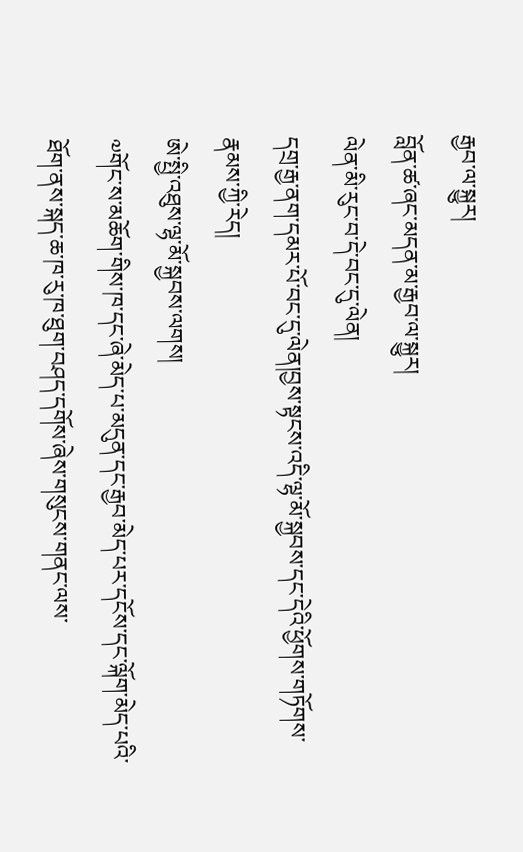རྒྱབ་ལ་སྐྱུར།
བློན་ཚ་ཞང་མདན་མ་རྒྱབ་ལ་སྐྱུར།
ལེན་མི་རུང་བ་དེ་བང་དུ་ལེན།
དགྲ་རྒྱ་ནག་དམར་པོ་བང་དུ་ལེན།བྱས་སྟངས་འདི་ལྷ་མོ་སྐྱབས་དང་དེའི་ཕྱོགས་གཏོགས་རྣམས་ཀྱི་རེད།
ཨེ་སྤྱི་འཐུས་ལྷ་མོ་སྐྱབས་ལགས།
༧གོང་ས་མཆོག་གིས་ཁ་དང་ཞེ་མེད་པ་མདུན་དང་རྒྱབ་མེད་པར་དངོས་དང་ལྐོག་མེད་པའི་ཐོག་ནས་སྐད་ཆ་ཁ་རུ་ཁ་ཐུག་བཤད་དགོས་ཞེས་གསུངས་གནང་ལས་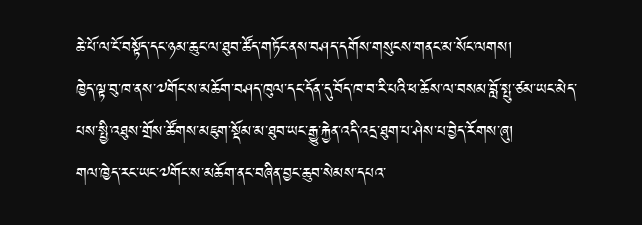ཆེ་པོ་ལ་ངོ་བསྟོད་དང་ཉམ་ཆུང་ལ་ཐུབ་ཚོད་གཏོང་ནས་བཤད་དགོས་གསུངས་གནང་མ་སོང་ལགས།
ཁྱེད་ལྟ་བུ་ཁ་ནས་༧གོང་ས་མཆོག་བཤད་ཁུལ་དང་དོན་དུ་བོད་ཁ་བ་རི་པའི་ཕ་ཆོས་ལ་བསམ་བློ་སྤུ་ཙམ་ཡང་མེད་པས་སྤྱི་འཐུས་གྲོས་ཚོགས་མཇུག་སྡོམ་མ་ཐུབ་ཡང་རྒྱུ་རྐྱེན་འདི་འདྲ་ཐུག་པ་ཤེས་པ་བྱེད་རོགས་ཞུ།
གལ་ཁྱེད་རང་ཡང་༧གོང་ས་མཆོག་ནང་བཞིན་བྱང་ཆུབ་སེམས་དཔའ་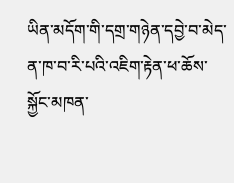ཡིན་མདོག་གི་དགྲ་གཉེན་དབྱེ་བ་མེད་ན་ཁ་བ་རི་པའི་འཇིག་རྟེན་ཕ་ཆོས་སྐྱོང་མཁན་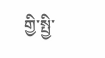གྱི་སྤྱི་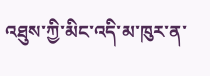འཐུས་ཀྱི་མིང་འདི་མ་ཁུར་ན་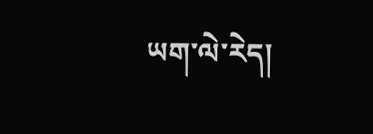ཡག་ལེ་རེད།